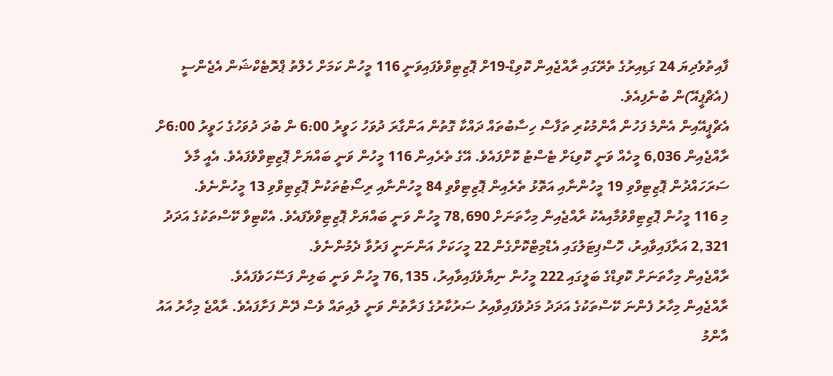ފާއިތުވެދިޔަ 24 ގަޑިއިރުގެ ތެރޭގައި ރާއްޖެއިން ކޮވިޑް-19ށް ޕޮޒިޓިވްވެފައިވަނީ 116 މީހުން ކަމަށް ހެލްތު ޕްރޮޓެކްޝަން އެޖެންސީ (އެޗްޕީއޭ)ން ބުނެފިއެވެ.
އެޗްޕީއޭއިން އެންމެ ފަހުން އާންމުކުރި ތަފާސް ހިސާބުތައް ދައްކާ ގޮތުން އަންގާރަ ދުވަހު ހަވީރު 6:00 ން ބުދަ ދުވަހުގެ ހަވީރު 6:00ށް ރާއްޖެއިން 6,036 މީހެއް ވަނީ ކޮވިޑަށް ޓެސްޓު ކޮށްފައެވެ. އޭގެ ތެރެއިން 116 މީހުން ވަނީ ބައްޔަށް ޕޮޒިޓިވްވެފައެވެ. އެއީ މާލެ ސަރަހައްދުން ޕޮޒިޓިވްވި 19 މީހުންނާއި އަތޮޅު ތެރެއިން ޕޮޒިޓިވްވި 84 މީހުންނާއި ރިސޯޓުތަކުން ޕޮޒިޓިވްވި 13 މީހުންނެވެ.
މި 116 މީހުން ޕޮޒިޓިވްވުމާއިއެކު ރާއްޖެއިން މިހާތަނަށް 78,690 މީހުން ވަނީ ބައްޔަށް ޕޮޒިޓިވްވެފައެވެ. އެކްޓިވް ކޭސްތަކުގެ އަދަދު 2,321 އަރާފައިވާއިރު، ހޮސްޕިޓަލުގައި އެޑްމިޓްކޮށްގެން 22 މީހަކަށް އަންނަނީ ފަރުވާ ދެމުންނެވެ.
ރާއްޖެއިން މިހާތަނަށް ކޮވިޑްގެ ބަލީގައި 222 މީހުން ނިޔާވެފައިވާއިރު، 76,135 މީހުން ވަނީ ބަލިން ފަސޭހަވެފައެވެ.
ރާއްޖެއިން މިހާރު ފެންނަ ކޭސްތަކުގެ އަދަދު މަދުވެފައިވާއިރު ސަރުކާރުގެ ފަރާތުން ވަނީ ލުއިތައް ވެސް ދޭން ފަށާފައެވެ. ރާއްޖެ މިހާރު އައު އާންމު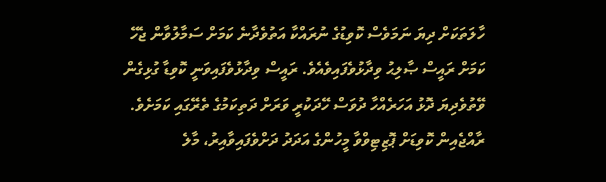ހާލަތަކަށް ދިޔަ ނަމަވެސް ކޮވިޑުގެ ނުރައްކާ އަތުވެދާނެ ކަމަށް ސަމާލުވާން ޖެހޭ ކަމަށް ރައީސް ޞާލިޙު ވިދާޅުވެފައިވެއެވެ. ރައީސް ވިދާޅުވެފައިވަނީ ކޮވިޑާ ގުޅިގެން ވޭތުވެދިޔަ ދޮޅު އަހަރެއްހާ ދުވަސް ހޭދަކުރީ ވަރަށް ދަތިކަމުގެ ތެރޭގައި ކަމަށެވެ.
ރާއްޖެއިން ކޮވިޑަށް ޕޮޒިޓިވްވާ މީހުންގެ އަދަދު ދަށްވެފައިވާއިރު، މާލެ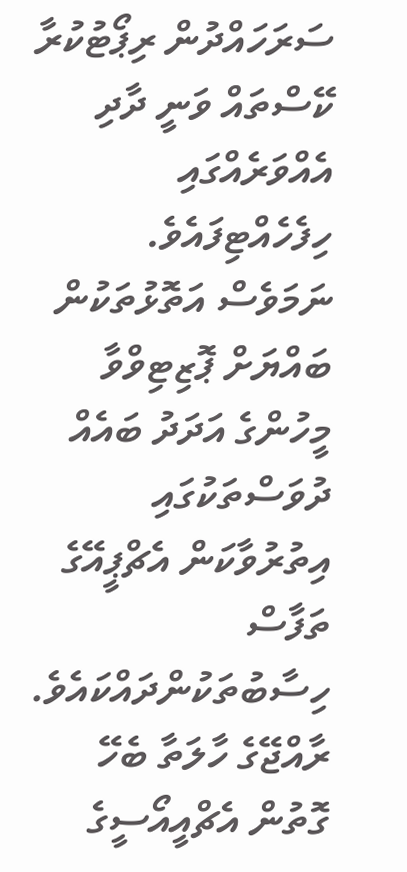ސަރަހައްދުން ރިޕޯޓުކުރާ ކޭސްތައް ވަނީ ދާދި އެއްވަރެއްގައި ހިފެހެއްޓިފައެވެ. ނަމަވެސް އަތޮޅުތަކުން ބައްޔަށް ޕޮޒިޓިވްވާ މީހުންގެ އަދަދު ބައެއް ދުވަސްތަކުގައި އިތުރުވާކަން އެޗްޕީއޭގެ ތަފާސް ހިސާބުތަކުންދައްކައެވެ.
ރާއްޖޭގެ ހާލަތާ ބެހޭ ގޮތުން އެޗްއީއޯސީގެ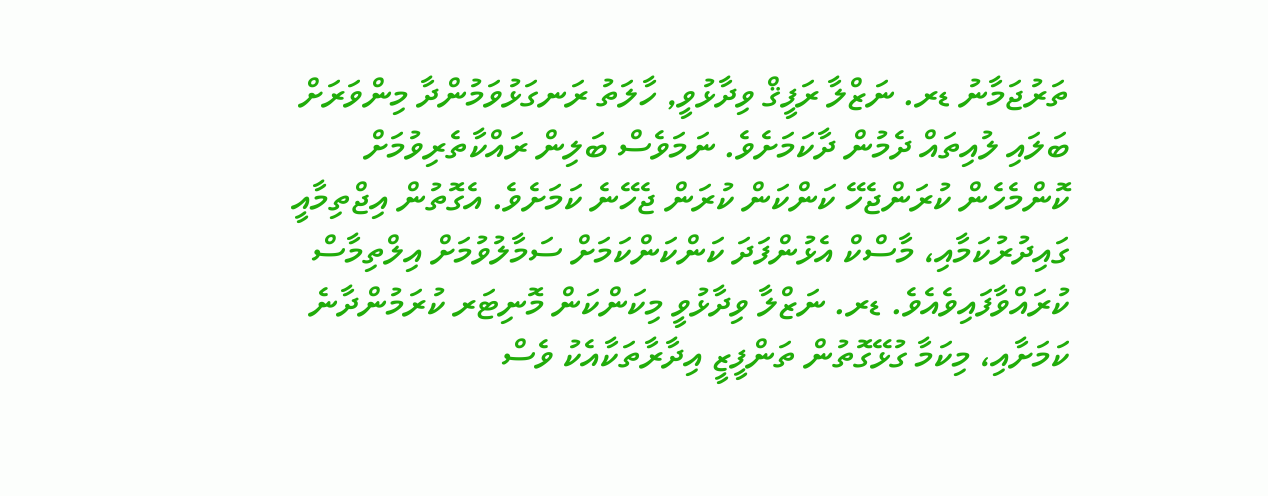ތަރުޖަމާނު ޑރ. ނަޒްލާ ރަފީޤް ވިދާޅުވީ, ހާލަތު ރަނގަޅުވަމުންދާ މިންވަރަށް ބަލައި ލުއިތައް ދެމުން ދާކަމަށެވެ. ނަމަވެސް ބަލިން ރައްކާތެރިވުމަށް ކޮންމެހެން ކުރަންޖެހޭ ކަންކަން ކުރަން ޖެހޭނެ ކަމަށެވެ. އެގޮތުން އިޖްތިމާއީ ގައިދުރުކަމާއި، މާސްކް އެޅުންފަދަ ކަންކަންކަމަށް ސަމާލުވުމަށް އިލްތިމާސް ކުރައްވާފައިވެއެވެ. ޑރ. ނަޒްލާ ވިދާޅުވީ މިކަންކަން މޮނިޓަރ ކުރަމުންދާނެ ކަމަށާއި، މިކަމާ ގުޅޭގޮތުން ތަންފީޒީ އިދާރާތަކާއެކު ވެސް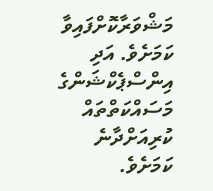މަޝްވަރާކޮށްފައިވާ ކަމަށެވެ. އަދި އިންސްޕެކްޝަންގެ މަސައްކަތްތައް ކުރިއަށްދާނެ ކަމަށެވެ.